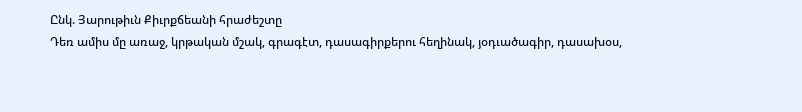Ընկ. Յարութիւն Քիւրքճեանի հրաժեշտը
Դեռ ամիս մը առաջ, կրթական մշակ, գրագէտ, դասագիրքերու հեղինակ, յօդւածագիր, դասախօս,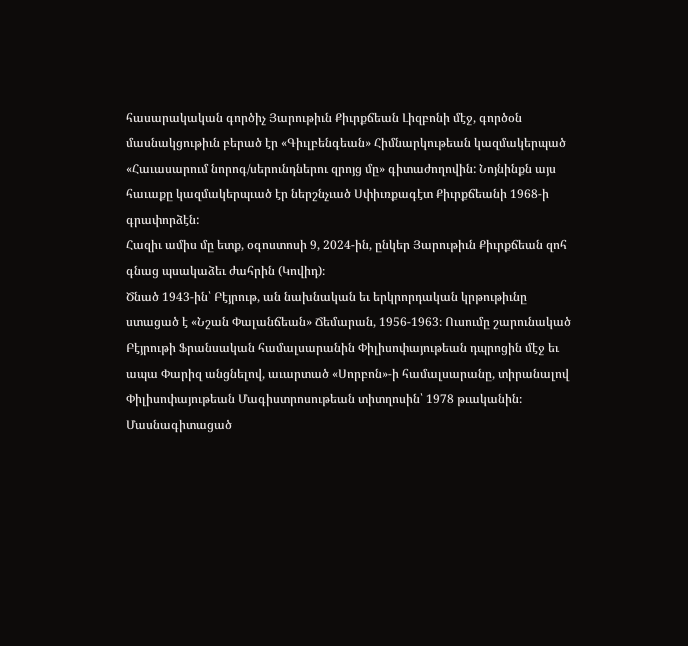հասարակական գործիչ Յարութիւն Քիւրքճեան Լիզբոնի մէջ, գործօն մասնակցութիւն բերած էր «Գիւլբենգեան» Հիմնարկութեան կազմակերպած «Հաւասարում նորոգ/սերունդներու զրոյց մը» գիտաժողովին: Նոյնինքն այս հաւաքը կազմակերպւած էր ներշնչւած Սփիւռքագէտ Քիւրքճեանի 1968-ի գրափորձէն:
Հազիւ ամիս մը ետք, օգոստոսի 9, 2024-ին, ընկեր Յարութիւն Քիւրքճեան զոհ գնաց պսակաձեւ ժահրին (Կովիդ)։
Ծնած 1943-ին՝ Բէյրութ, ան նախնական եւ երկրորդական կրթութիւնը ստացած է «Նշան Փալանճեան» Ճեմարան, 1956-1963։ Ուսումը շարունակած Բէյրութի Ֆրանսական համալսարանին Փիլիսոփայութեան դպրոցին մէջ եւ ապա Փարիզ անցնելով, աւարտած «Սորբոն»-ի համալսարանը, տիրանալով Փիլիսոփայութեան Մագիստրոսութեան տիտղոսին՝ 1978 թւականին։
Մասնագիտացած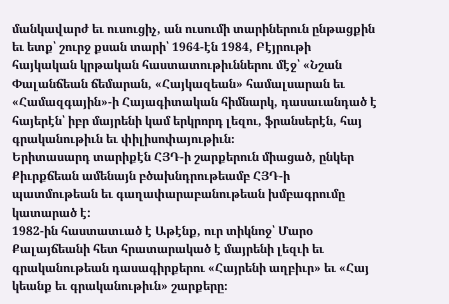մանկավարժ եւ ուսուցիչ, ան ուսումի տարիներուն ընթացքին եւ ետք՝ շուրջ քսան տարի՝ 1964-էն 1984, Բէյրութի հայկական կրթական հաստատութիւններու մէջ՝ «Նշան Փալանճեան ճեմարան, «Հայկազեան» համալսարան եւ «Համազգային»-ի Հայագիտական հիմնարկ, դասաւանդած է հայերէն՝ իբր մայրենի կամ երկրորդ լեզու, ֆրանսերէն, հայ գրականութիւն եւ փիլիսոփայութիւն։
Երիտասարդ տարիքէն ՀՅԴ-ի շարքերուն միացած, ընկեր Քիւրքճեան ամենայն բծախնդրութեամբ ՀՅԴ-ի պատմութեան եւ գաղափարաբանութեան խմբագրումը կատարած է:
1982-ին հաստատւած է Աթէնք, ուր տիկնոջ՝ Մարօ Քալայճեանի հետ հրատարակած է մայրենի լեզւի եւ գրականութեան դասագիրքերու «Հայրենի աղբիւր» եւ «Հայ կեանք եւ գրականութիւն» շարքերը։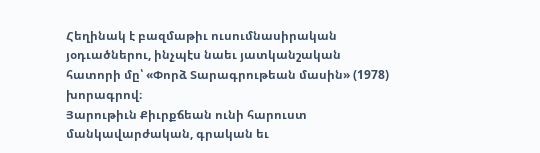Հեղինակ է բազմաթիւ ուսումնասիրական յօդւածներու, ինչպէս նաեւ յատկանշական հատորի մը՝ «Փորձ Տարագրութեան մասին» (1978) խորագրով։
Յարութիւն Քիւրքճեան ունի հարուստ մանկավարժական, գրական եւ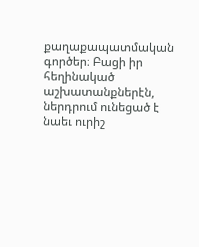քաղաքապատմական գործեր։ Բացի իր հեղինակած աշխատանքներէն, ներդրում ունեցած է նաեւ ուրիշ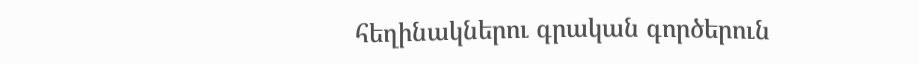հեղինակներու գրական գործերուն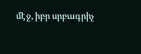մէջ, իբր սրբագրիչ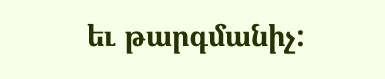եւ թարգմանիչ: